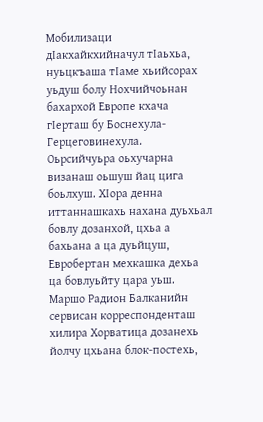Мобилизаци дӀакхайкхийначул тӀаьхьа, нуьцкъаша тӀаме хьийсорах уьдуш болу Нохчийчоьнан бахархой Европе кхача гӀерташ бу Боснехула-Герцеговинехула. Оьрсийчуьра оьхучарна визанаш оьшуш йац цига боьлхуш. ХIора денна иттаннашкахь нахана дуьхьал бовлу дозанхой, цхьа а бахьана а ца дуьйцуш, Евробертан мехкашка дехьа ца бовлуьйту цара уьш. Маршо Радион Балканийн сервисан корреспонденташ хилира Хорватица дозанехь йолчу цхьана блок-постехь,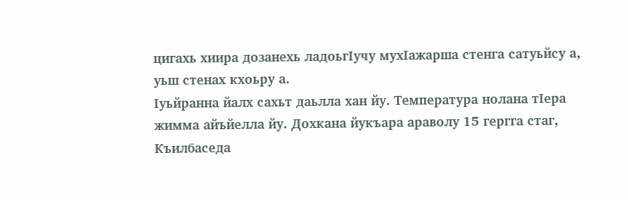цигахь хиира дозанехь ладоьгIучу мухӀажарша стенга сатуьйсу а, уьш стенах кхоьру а.
Iуьйранна йалх сахьт даьлла хан йу. Температура нолана тIера жимма айъйелла йу. Дохкана йукъара араволу 15 гергга стаг, Къилбаседа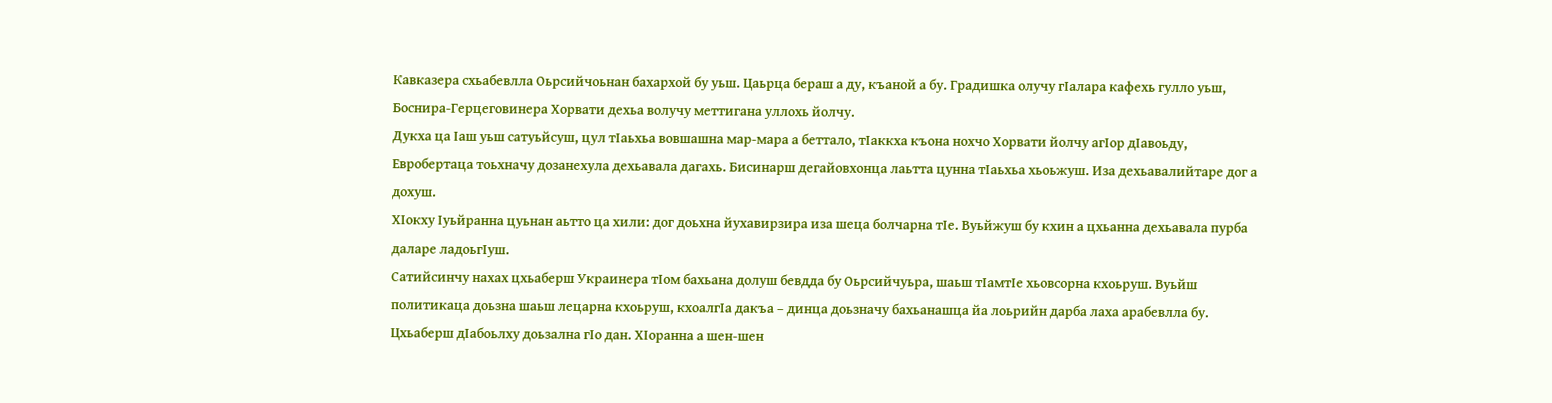Кавказера схьабевлла Оьрсийчоьнан бахархой бу уьш. Цаьрца бераш а ду, къаной а бу. Градишка олучу гIалара кафехь гулло уьш, Боснира-Герцеговинера Хорвати дехьа волучу меттигана уллохь йолчу.
Дукха ца Iаш уьш сатуьйсуш, цул тIаьхьа вовшашна мар-мара а беттало, тIаккха къона нохчо Хорвати йолчу агIор дIавоьду, Евробертаца тоьхначу дозанехула дехьавала дагахь. Бисинарш дегайовхонца лаьтта цунна тIаьхьа хьоьжуш. Иза дехьавалийтаре дог а дохуш.
ХIокху Iуьйранна цуьнан аьтто ца хили: дог доьхна йухавирзира иза шеца болчарна тIе. Вуьйжуш бу кхин а цхьанна дехьавала пурба даларе ладоьгIуш.
Сатийсинчу нахах цхьаберш Украинера тӀом бахьана долуш бевдда бу Оьрсийчуьра, шаьш тIамтIе хьовсорна кхоьруш. Вуьйш политикаца доьзна шаьш лецарна кхоьруш, кхоалгIа дакъа – динца доьзначу бахьанашца йа лоьрийн дарба лаха арабевлла бу.
Цхьаберш дӀабоьлху доьзална гӀо дан. ХӀоранна а шен-шен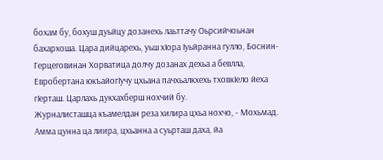бохам бу, бохуш дуьйцу дозанехь лаьттачу Оьрсийчоьнан бахархоша. Цара дийцарехь, уьш хӀора Ӏуьйранна гулло, Боснин-Герцеговинан Хорватица долчу дозанах дехьа а бевлла, Евробертана юкъайогӀучу цхьана пачхьалкхехь тховкӀело йеха гӀерташ. Царлахь дукхахберш нохчий бу.
Журналисташца къамелдан реза хилира цхьа нохчо, - Мохьмад. Амма цунна ца лиира, цхьанна а суьрташ даха, йа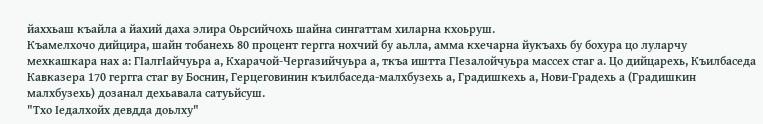йаххьаш къайла а йахий даха элира Оьрсийчохь шайна сингаттам хиларна кхоьруш.
Къамелхочо дийцира, шайн тобанехь 80 процент гергга нохчий бу аьлла, амма кхечарна йукъахь бу бохура цо луларчу мехкашкара нах а: ГӀалгӀайчуьра а, Кхарачой-Чергазийчуьра а, ткъа иштта ГIезалойчуьра массех стаг а. Цо дийцарехь, Къилбаседа Кавказера 170 гергга стаг ву Боснин, Герцеговинин къилбаседа-малхбузехь а, Градишкехь а, Нови-Градехь а (Градишкин малхбузехь) дозанал дехьавала сатуьйсуш.
"Тхо Iедалхойх девдда доьлху"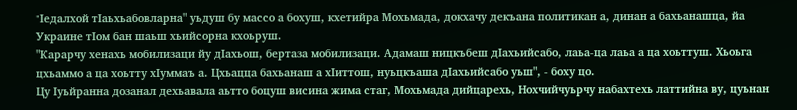"Iедалхой тIаьхьабовларна" уьдуш бу массо а бохуш, кхетийра Мохьмада, докхачу декъана политикан а, динан а бахьанашца, йа Украине тIом бан шаьш хьийсорна кхоьруш.
"Карарчу хенахь мобилизаци йу дIахьош, бертаза мобилизаци. Адамаш ницкъбеш дIахьийсабо, лаьа-ца лаьа а ца хоьттуш. Хьоьга цхьаммо а ца хоьтту хIуммаъ а. Цхьацца бахьанаш а хIиттош, нуьцкъаша дIахьийсабо уьш", - боху цо.
Цу Ӏуьйранна дозанал дехьавала аьтто боцуш висина жима стаг, Мохьмада дийцарехь, Нохчийчуьрчу набахтехь латтийна ву, цуьнан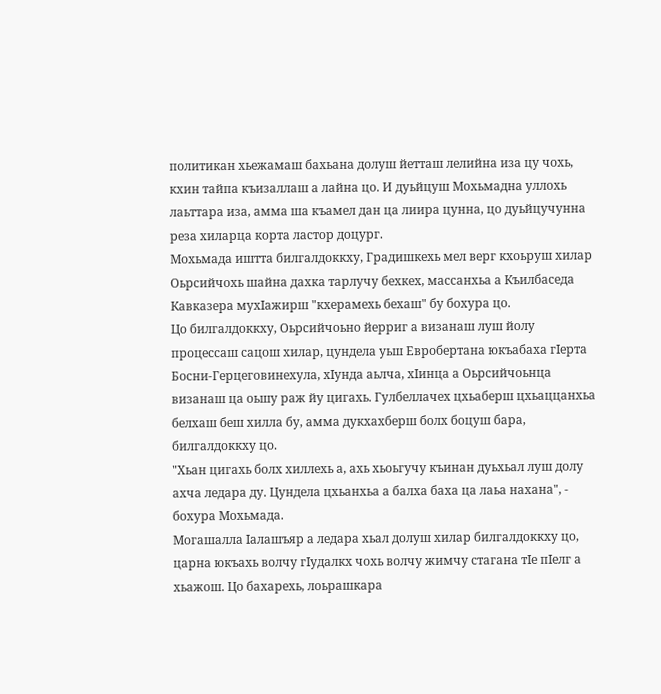политикан хьежамаш бахьана долуш йетташ лелийна иза цу чохь, кхин тайпа къизаллаш а лайна цо. И дуьйцуш Мохьмадна уллохь лаьттара иза, амма ша къамел дан ца лиира цунна, цо дуьйцучунна реза хиларца корта ластор доцург.
Мохьмада иштта билгалдоккху, Градишкехь мел верг кхоьруш хилар Оьрсийчохь шайна дахка тарлучу бехкех, массанхьа а Къилбаседа Кавказера мухӀажирш "кхерамехь бехаш" бу бохура цо.
Цо билгалдоккху, Оьрсийчоьно йерриг а визанаш луш йолу процессаш сацош хилар, цундела уьш Евробертана юкъабаха гӀерта Босни-Герцеговинехула, хIунда аьлча, хӀинца а Оьрсийчоьнца визанаш ца оьшу раж йу цигахь. Гулбеллачех цхьаберш цхьаццанхьа белхаш беш хилла бу, амма дукхахберш болх боцуш бара, билгалдоккху цо.
"Хьан цигахь болх хиллехь а, ахь хьоьгучу къинан дуьхьал луш долу ахча ледара ду. Цундела цхьанхьа а балха баха ца лаьа нахана", - бохура Мохьмада.
Могашалла Ӏалашъяр а ледара хьал долуш хилар билгалдоккху цо, царна юкъахь волчу гIудалкх чохь волчу жимчу стагана тIе пIелг а хьажош. Цо бахарехь, лоьрашкара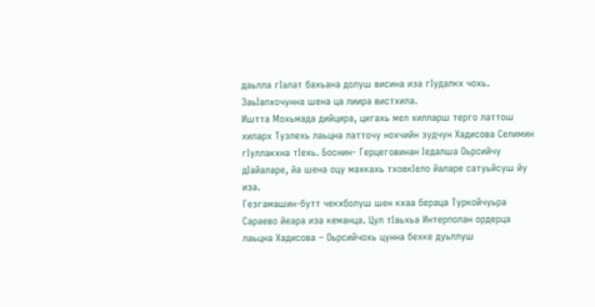даьлла гӀалат бахьана долуш висина иза гIудалкх чохь. ЗаьIапхочунна шена ца лиира вистхила.
Иштта Мохьмада дийцира, цигахь мел хилларш терго латтош хиларх Тузлехь лаьцна латточу нохчийн зудчун Хадисова Селимин гӀуллакхна тIехь. Боснин- Герцеговинан Ӏедалша Оьрсийчу дӀайаларе, йа шена оцу махкахь тховкӀело йаларе сатуьйсуш йу иза.
Гезгамашин-бутт чекхболуш шен кхаа бераца Туркойчуьра Сараево йеара иза кеманца. Цул тIаьхьа Интерполан ордерца лаьцна Хадисова – Оьрсийчохь цунна бехке дуьллуш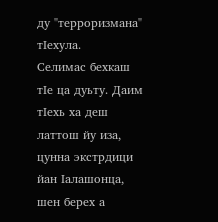ду "терроризмана" тIехула.
Селимас бехкаш тIе ца дуьту. Даим тIехь ха деш латтош йу иза, цунна экстрдици йан Iалашонца, шен берех а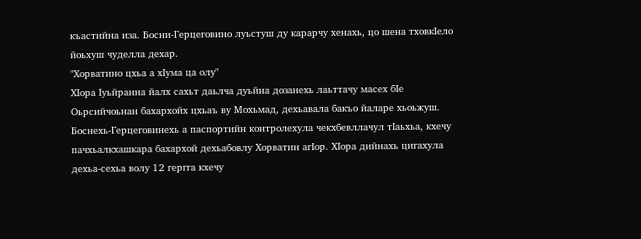къастийна иза. Босни-Герцеговино луьстуш ду карарчу хенахь, цо шена тховкIело йоьхуш чуделла дехар.
"Хорватино цхьа а хIума ца олу"
ХӀора Ӏуьйранна йалх сахьт даьлча дуьйна дозанехь лаьттачу масех бӀе Оьрсийчоьнан бахархойх цхьаъ ву Мохьмад, дехьавала бакъо йаларе хьоьжуш.
Боснехь-Герцеговинехь а паспортийн контролехула чекхбевллачул тӀаьхьа, кхечу пачхьалкхашкара бахархой дехьабовлу Хорватин агӀор. ХӀора дийнахь цигахула дехьа-сехьа волу 12 гергга кхечу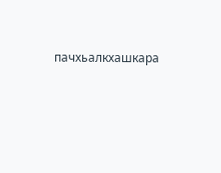пачхьалкхашкара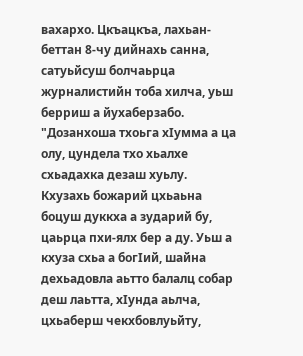вахархо. Цкъацкъа, лахьан-беттан 8-чу дийнахь санна, сатуьйсуш болчаьрца журналистийн тоба хилча, уьш берриш а йухаберзабо.
"Дозанхоша тхоьга хӀумма а ца олу, цундела тхо хьалхе схьадахка дезаш хуьлу. Кхузахь божарий цхьаьна боцуш дуккха а зударий бу, цаьрца пхи-ялх бер а ду. Уьш а кхуза схьа а богӀий, шайна дехьадовла аьтто балалц собар деш лаьтта, хӀунда аьлча, цхьаберш чекхбовлуьйту,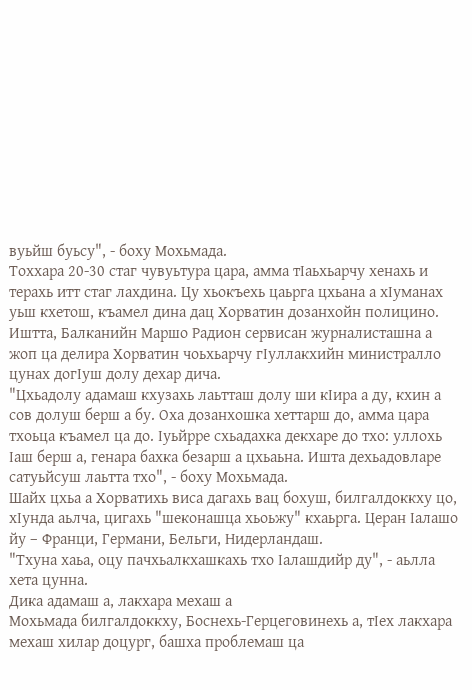вуьйш буьсу", - боху Мохьмада.
Тоххара 20-30 стаг чувуьтура цара, амма тӀаьхьарчу хенахь и терахь итт стаг лахдина. Цу хьокъехь цаьрга цхьана а хIуманах уьш кхетош, къамел дина дац Хорватин дозанхойн полицино. Иштта, Балканийн Маршо Радион сервисан журналисташна а жоп ца делира Хорватин чоьхьарчу гӀуллакхийн министралло цунах догӀуш долу дехар дича.
"Цхьадолу адамаш кхузахь лаьтташ долу ши кIира а ду, кхин а сов долуш берш а бу. Оха дозанхошка хеттарш до, амма цара тхоьца къамел ца до. Iуьйрре схьадахка декхаре до тхо: уллохь Iаш берш а, генара бахка безарш а цхьаьна. Ишта дехьадовларе сатуьйсуш лаьтта тхо", - боху Мохьмада.
Шайх цхьа а Хорватихь виса дагахь вац бохуш, билгалдоккху цо, хIунда аьлча, цигахь "шеконашца хьоьжу" кхаьрга. Церан Iалашо йу – Франци, Германи, Бельги, Нидерландаш.
"Тхуна хаьа, оцу пачхьалкхашкахь тхо Iалашдийр ду", - аьлла хета цунна.
Дика адамаш а, лакхара мехаш а
Мохьмада билгалдоккху, Боснехь-Герцеговинехь а, тӀех лакхара мехаш хилар доцург, башха проблемаш ца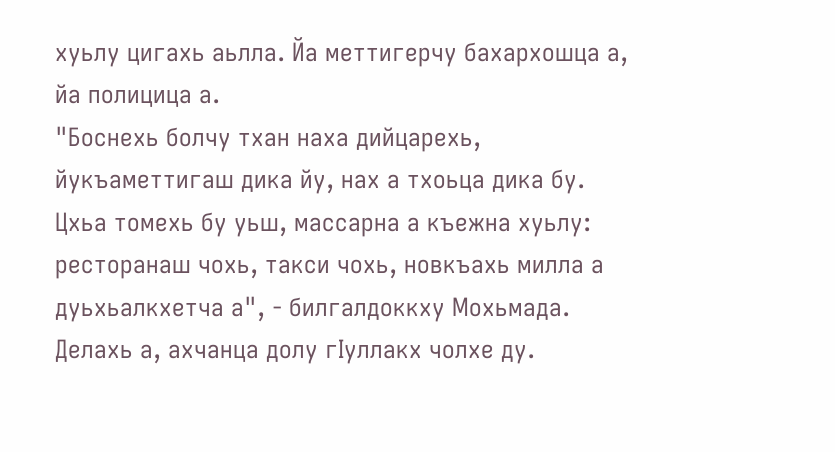хуьлу цигахь аьлла. Йа меттигерчу бахархошца а, йа полицица а.
"Боснехь болчу тхан наха дийцарехь, йукъаметтигаш дика йу, нах а тхоьца дика бу. Цхьа томехь бу уьш, массарна а къежна хуьлу: ресторанаш чохь, такси чохь, новкъахь милла а дуьхьалкхетча а", - билгалдоккху Мохьмада.
Делахь а, ахчанца долу гIуллакх чолхе ду.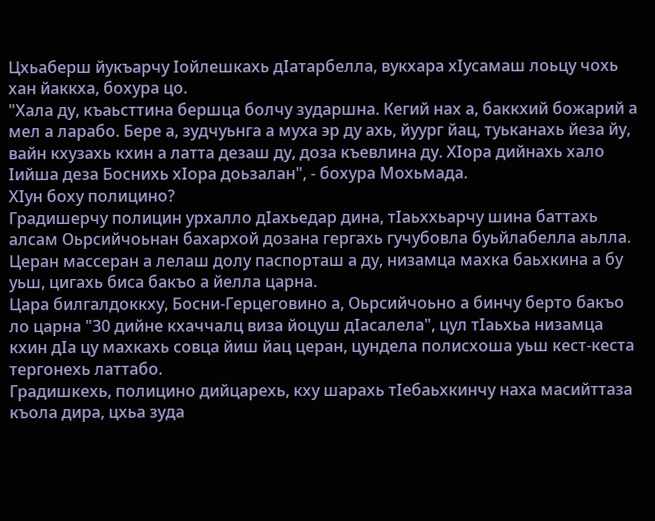Цхьаберш йукъарчу Iойлешкахь дIатарбелла, вукхара хIусамаш лоьцу чохь хан йаккха, бохура цо.
"Хала ду, къаьсттина бершца болчу зударшна. Кегий нах а, баккхий божарий а мел а ларабо. Бере а, зудчуьнга а муха эр ду ахь, йуург йац, туьканахь йеза йу, вайн кхузахь кхин а латта дезаш ду, доза къевлина ду. ХIора дийнахь хало Iийша деза Боснихь хIора доьзалан", - бохура Мохьмада.
ХIун боху полицино?
Градишерчу полицин урхалло дӀахьедар дина, тӀаьххьарчу шина баттахь алсам Оьрсийчоьнан бахархой дозана гергахь гучубовла буьйлабелла аьлла. Церан массеран а лелаш долу паспорташ а ду, низамца махка баьхкина а бу уьш, цигахь биса бакъо а йелла царна.
Цара билгалдоккху, Босни-Герцеговино а, Оьрсийчоьно а бинчу берто бакъо ло царна "30 дийне кхаччалц виза йоцуш дӀасалела", цул тӀаьхьа низамца кхин дӀа цу махкахь совца йиш йац церан, цундела полисхоша уьш кест-кеста тергонехь латтабо.
Градишкехь, полицино дийцарехь, кху шарахь тIебаьхкинчу наха масийттаза къола дира, цхьа зуда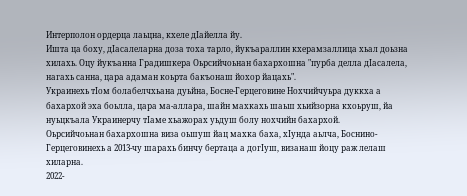Интерполон ордерца лаьцна, кхеле дIайелла йу.
Ишта ца боху, дIасалеларна доза тоха тарло, йукъараллин кхерамзаллица хьал доьзна хилахь. Оцу йукъанна Градишкера Оьрсийчоьнан бахархошна "пурба делла дIасалела, нагахь санна, цара адаман коьрта бакъонаш йохор йацахь".
Украинехь тӀом болабелчхьана дуьйна, Босне-Герцеговине Нохчийчуьра дуккха а бахархой эха боьлла, цара ма-аллара, шайн махкахь шаьш хьийзорна кхоьруш, йа нуьцкъала Украинерчу тӀаме хьажорах уьдуш болу нохчийн бахархой.
Оьрсийчоьнан бахархошна виза оьшуш йац махка баха, хӀунда аьлча, Боснино-Герцеговинехь а 2013-чу шарахь бинчу бертаца а догIуш, визанаш йоцу раж лелаш хиларна.
2022-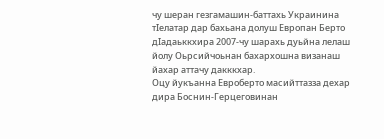чу шеран гезгамашин-баттахь Украинина тӀелатар дар бахьана долуш Европан Берто дӀадаьккхира 2007-чу шарахь дуьйна лелаш йолу Оьрсийчоьнан бахархошна визанаш йахар аттачу дакккхар.
Оцу йукъанна Евроберто масийттазза дехар дира Боснин-Герцеговинан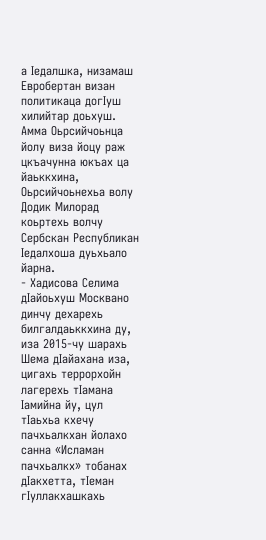а Ӏедалшка, низамаш Евробертан визан политикаца догӀуш хилийтар доьхуш. Амма Оьрсийчоьнца йолу виза йоцу раж цкъачунна юкъах ца йаьккхина, Оьрсийчоьнехьа волу Додик Милорад коьртехь волчу Сербскан Республикан Iедалхоша дуьхьало йарна.
- Хадисова Селима дIайоьхуш Москвано динчу дехарехь билгалдаьккхина ду, иза 2015-чу шарахь Шема дӀайахана иза, цигахь террорхойн лагерехь тIамана Ӏамийна йу, цул тӀаьхьа кхечу пачхьалкхан йолахо санна «Исламан пачхьалкх» тобанах дӀакхетта, тӀеман гӀуллакхашкахь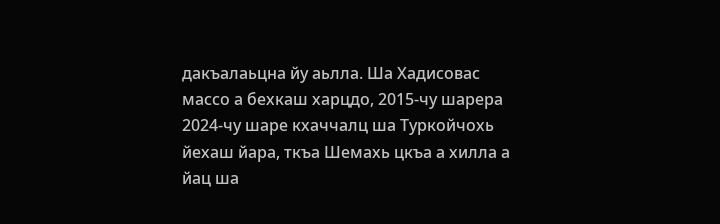дакъалаьцна йу аьлла. Ша Хадисовас массо а бехкаш харцдо, 2015-чу шарера 2024-чу шаре кхаччалц ша Туркойчохь йехаш йара, ткъа Шемахь цкъа а хилла а йац ша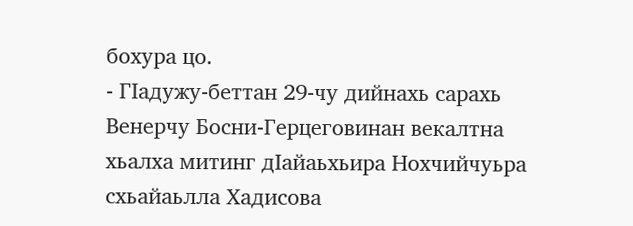бохура цо.
- ГIадужу-беттан 29-чу дийнахь сарахь Венерчу Босни-Герцеговинан векалтна хьалха митинг дӀайаьхьира Нохчийчуьра схьайаьлла Хадисова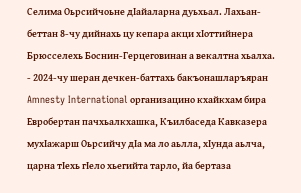Селима Оьрсийчоьне дӀайаларна дуьхьал. Лахьан-беттан 8-чу дийнахь цу кепара акци хIоттийнера Брюсселехь Боснин-Герцеговинан а векалтна хьалха.
- 2024-чу шеран дечкен-баттахь бакъонашларъяран Amnesty International организацино кхайкхам бира Евробертан пачхьалкхашка, Къилбаседа Кавказера мухӀажарш Оьрсийчу дӀа ма ло аьлла, хӀунда аьлча, царна тIехь гӀело хьегийта тарло, йа бертаза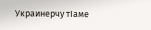Украинерчу тӀаме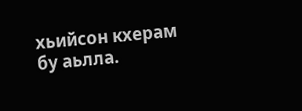хьийсон кхерам бу аьлла.